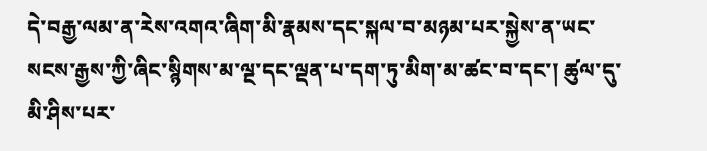དེ་བརྒྱ་ལམ་ན་རེས་འགའ་ཞིག་མི་རྣམས་དང་སྐལ་བ་མཉམ་པར་སྐྱེས་ན་ཡང་སངས་རྒྱས་ཀྱི་ཞིང་སྙིགས་མ་ལྔ་དང་ལྡན་པ་དག་ཏུ་མིག་མ་ཚང་བ་དང་། ཚུལ་དུ་མི་ཤིས་པར་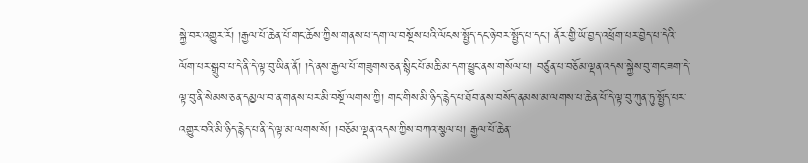སྐྱེ་བར་འགྱུར་རོ། །རྒྱལ་པོ་ཆེན་པོ་གང་ཆོས་ཀྱིས་གནས་པ་དག་ལ་བསྔོས་པའི་ལོངས་སྤྱོད་དང་ཉེ་བར་སྤྱོད་པ་དང་། ནོར་གྱི་ཡོ་བྱད་འཕྲོག་པར་བྱེད་པ་དེའི་ལོག་པར་སྒྲུབ་པ་དེ་ནི་དེ་ལྟ་བུ་ཡིན་ནོ། །དེ་ནས་རྒྱལ་པོ་གཟུགས་ཅན་སྙིང་པོ་མཆི་མ་དག་ཕྱུང་ནས་གསོལ་པ། བཙུན་པ་བཅོམ་ལྡན་འདས་སྐྱེས་བུ་གང་ཟག་དེ་ལྟ་བུ་ནི་སེམས་ཅན་དམྱལ་བ་ན་གནས་པར་མི་བསྔོ་ལགས་ཀྱི། གང་གིས་མི་ཉིད་རྙེད་པ་ཐོབ་ནས་བསོད་ནམས་མ་ལགས་པ་ཆེན་པོ་དེ་ལྟ་བུ་ཀུན་ཏུ་སྤྱོད་པར་འགྱུར་བའི་མི་ཉིད་རྙེད་པ་ནི་དེ་ལྟ་མ་ལགས་སོ། །བཅོམ་ལྡན་འདས་ཀྱིས་བཀའ་སྩལ་པ། རྒྱལ་པོ་ཆེན་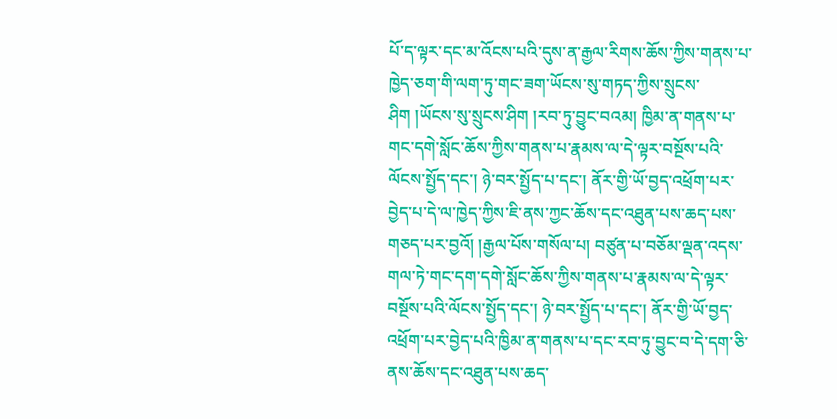པོ་ད་ལྟར་དང་མ་འོངས་པའི་དུས་ན་རྒྱལ་རིགས་ཆོས་ཀྱིས་གནས་པ་ཁྱེད་ཅག་གི་ལག་ཏུ་གང་ཟག་ཡོངས་སུ་གཏད་ཀྱིས་སྲུངས་ཤིག །ཡོངས་སུ་སྲུངས་ཤིག །རབ་ཏུ་བྱུང་བའམ། ཁྱིམ་ན་གནས་པ་གང་དགེ་སློང་ཆོས་ཀྱིས་གནས་པ་རྣམས་ལ་དེ་ལྟར་བསྔོས་པའི་ལོངས་སྤྱོད་དང་། ཉེ་བར་སྤྱོད་པ་དང་། ནོར་གྱི་ཡོ་བྱད་འཕྲོག་པར་བྱེད་པ་དེ་ལ་ཁྱེད་ཀྱིས་ཇི་ནས་ཀྱང་ཆོས་དང་འཐུན་པས་ཆད་པས་གཅད་པར་བྱའོ། །རྒྱལ་པོས་གསོལ་པ། བཙུན་པ་བཅོམ་ལྡན་འདས་གལ་ཏེ་གང་དག་དགེ་སློང་ཆོས་ཀྱིས་གནས་པ་རྣམས་ལ་དེ་ལྟར་བསྔོས་པའི་ལོངས་སྤྱོད་དང་། ཉེ་བར་སྤྱོད་པ་དང་། ནོར་གྱི་ཡོ་བྱད་འཕྲོག་པར་བྱེད་པའི་ཁྱིམ་ན་གནས་པ་དང་རབ་ཏུ་བྱུང་བ་དེ་དག་ཅི་ནས་ཆོས་དང་འཐུན་པས་ཆད་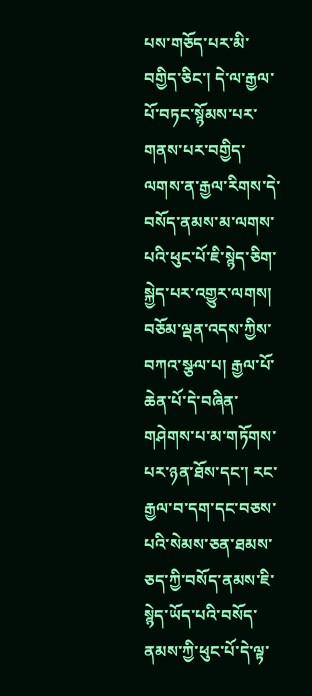པས་གཅོད་པར་མི་བགྱིད་ཅིང་། དེ་ལ་རྒྱལ་པོ་བཏང་སྙོམས་པར་གནས་པར་བགྱིད་ལགས་ན་རྒྱལ་རིགས་དེ་བསོད་ནམས་མ་ལགས་པའི་ཕུང་པོ་ཇི་སྙེད་ཅིག་སྐྱེད་པར་འགྱུར་ལགས། བཅོམ་ལྡན་འདས་ཀྱིས་བཀའ་སྩལ་པ། རྒྱལ་པོ་ཆེན་པོ་དེ་བཞིན་གཤེགས་པ་མ་གཏོགས་པར་ཉན་ཐོས་དང་། རང་རྒྱལ་བ་དག་དང་བཅས་པའི་སེམས་ཅན་ཐམས་ཅད་ཀྱི་བསོད་ནམས་ཇི་སྙེད་ཡོད་པའི་བསོད་ནམས་ཀྱི་ཕུང་པོ་དེ་ལྟ་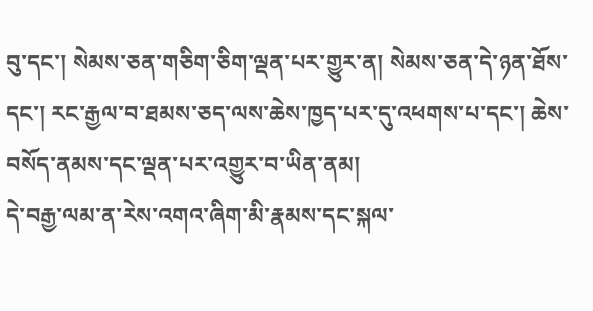བུ་དང་། སེམས་ཅན་གཅིག་ཅིག་ལྡན་པར་གྱུར་ན། སེམས་ཅན་དེ་ཉན་ཐོས་དང་། རང་རྒྱལ་བ་ཐམས་ཅད་ལས་ཆེས་ཁྱད་པར་དུ་འཕགས་པ་དང་། ཆེས་བསོད་ནམས་དང་ལྡན་པར་འགྱུར་བ་ཡིན་ནམ།
དེ་བརྒྱ་ལམ་ན་རེས་འགའ་ཞིག་མི་རྣམས་དང་སྐལ་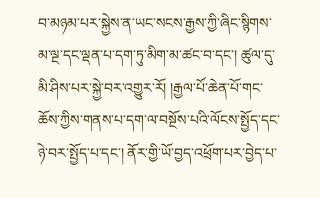བ་མཉམ་པར་སྐྱེས་ན་ཡང་སངས་རྒྱས་ཀྱི་ཞིང་སྙིགས་མ་ལྔ་དང་ལྡན་པ་དག་ཏུ་མིག་མ་ཚང་བ་དང་། ཚུལ་དུ་མི་ཤིས་པར་སྐྱེ་བར་འགྱུར་རོ། །རྒྱལ་པོ་ཆེན་པོ་གང་ཆོས་ཀྱིས་གནས་པ་དག་ལ་བསྔོས་པའི་ལོངས་སྤྱོད་དང་ཉེ་བར་སྤྱོད་པ་དང་། ནོར་གྱི་ཡོ་བྱད་འཕྲོག་པར་བྱེད་པ་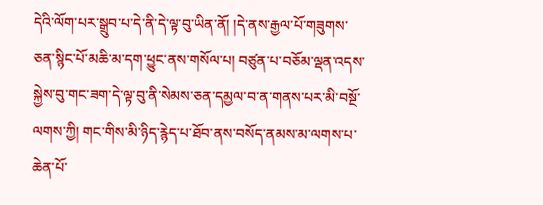དེའི་ལོག་པར་སྒྲུབ་པ་དེ་ནི་དེ་ལྟ་བུ་ཡིན་ནོ། །དེ་ནས་རྒྱལ་པོ་གཟུགས་ཅན་སྙིང་པོ་མཆི་མ་དག་ཕྱུང་ནས་གསོལ་པ། བཙུན་པ་བཅོམ་ལྡན་འདས་སྐྱེས་བུ་གང་ཟག་དེ་ལྟ་བུ་ནི་སེམས་ཅན་དམྱལ་བ་ན་གནས་པར་མི་བསྔོ་ལགས་ཀྱི། གང་གིས་མི་ཉིད་རྙེད་པ་ཐོབ་ནས་བསོད་ནམས་མ་ལགས་པ་ཆེན་པོ་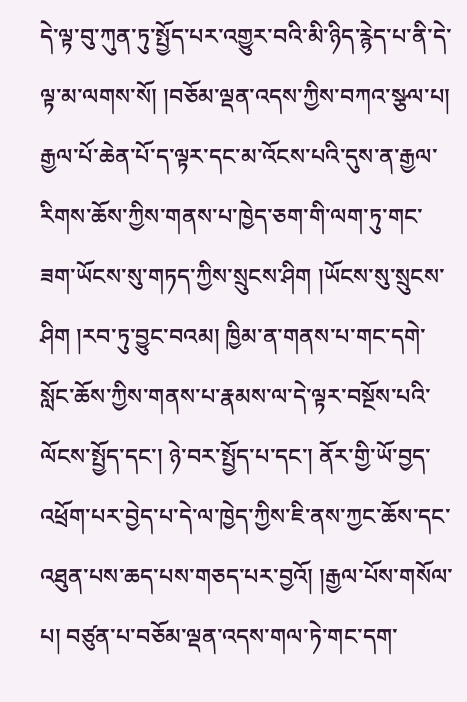དེ་ལྟ་བུ་ཀུན་ཏུ་སྤྱོད་པར་འགྱུར་བའི་མི་ཉིད་རྙེད་པ་ནི་དེ་ལྟ་མ་ལགས་སོ། །བཅོམ་ལྡན་འདས་ཀྱིས་བཀའ་སྩལ་པ། རྒྱལ་པོ་ཆེན་པོ་ད་ལྟར་དང་མ་འོངས་པའི་དུས་ན་རྒྱལ་རིགས་ཆོས་ཀྱིས་གནས་པ་ཁྱེད་ཅག་གི་ལག་ཏུ་གང་ཟག་ཡོངས་སུ་གཏད་ཀྱིས་སྲུངས་ཤིག །ཡོངས་སུ་སྲུངས་ཤིག །རབ་ཏུ་བྱུང་བའམ། ཁྱིམ་ན་གནས་པ་གང་དགེ་སློང་ཆོས་ཀྱིས་གནས་པ་རྣམས་ལ་དེ་ལྟར་བསྔོས་པའི་ལོངས་སྤྱོད་དང་། ཉེ་བར་སྤྱོད་པ་དང་། ནོར་གྱི་ཡོ་བྱད་འཕྲོག་པར་བྱེད་པ་དེ་ལ་ཁྱེད་ཀྱིས་ཇི་ནས་ཀྱང་ཆོས་དང་འཐུན་པས་ཆད་པས་གཅད་པར་བྱའོ། །རྒྱལ་པོས་གསོལ་པ། བཙུན་པ་བཅོམ་ལྡན་འདས་གལ་ཏེ་གང་དག་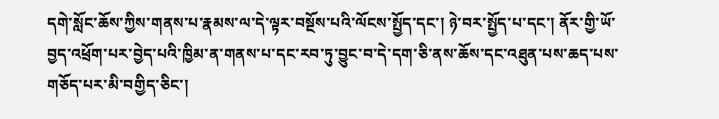དགེ་སློང་ཆོས་ཀྱིས་གནས་པ་རྣམས་ལ་དེ་ལྟར་བསྔོས་པའི་ལོངས་སྤྱོད་དང་། ཉེ་བར་སྤྱོད་པ་དང་། ནོར་གྱི་ཡོ་བྱད་འཕྲོག་པར་བྱེད་པའི་ཁྱིམ་ན་གནས་པ་དང་རབ་ཏུ་བྱུང་བ་དེ་དག་ཅི་ནས་ཆོས་དང་འཐུན་པས་ཆད་པས་གཅོད་པར་མི་བགྱིད་ཅིང་།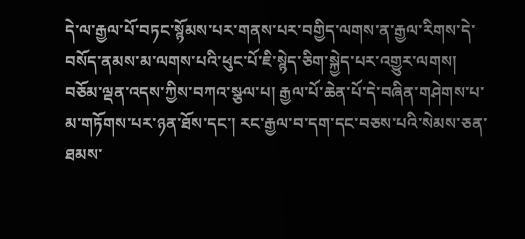དེ་ལ་རྒྱལ་པོ་བཏང་སྙོམས་པར་གནས་པར་བགྱིད་ལགས་ན་རྒྱལ་རིགས་དེ་བསོད་ནམས་མ་ལགས་པའི་ཕུང་པོ་ཇི་སྙེད་ཅིག་སྐྱེད་པར་འགྱུར་ལགས། བཅོམ་ལྡན་འདས་ཀྱིས་བཀའ་སྩལ་པ། རྒྱལ་པོ་ཆེན་པོ་དེ་བཞིན་གཤེགས་པ་མ་གཏོགས་པར་ཉན་ཐོས་དང་། རང་རྒྱལ་བ་དག་དང་བཅས་པའི་སེམས་ཅན་ཐམས་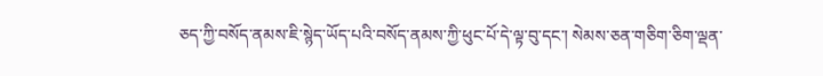ཅད་ཀྱི་བསོད་ནམས་ཇི་སྙེད་ཡོད་པའི་བསོད་ནམས་ཀྱི་ཕུང་པོ་དེ་ལྟ་བུ་དང་། སེམས་ཅན་གཅིག་ཅིག་ལྡན་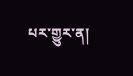པར་གྱུར་ན།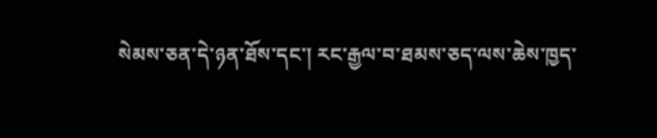སེམས་ཅན་དེ་ཉན་ཐོས་དང་། རང་རྒྱལ་བ་ཐམས་ཅད་ལས་ཆེས་ཁྱད་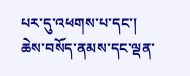པར་དུ་འཕགས་པ་དང་། ཆེས་བསོད་ནམས་དང་ལྡན་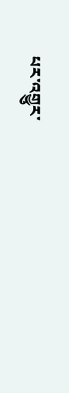པར་འགྱུར་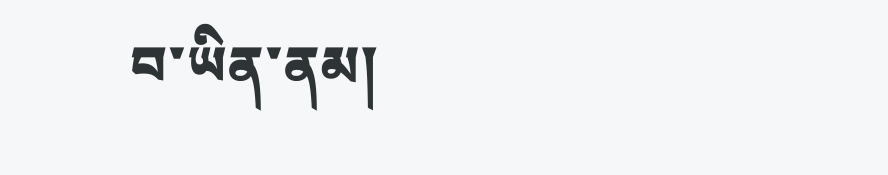བ་ཡིན་ནམ།